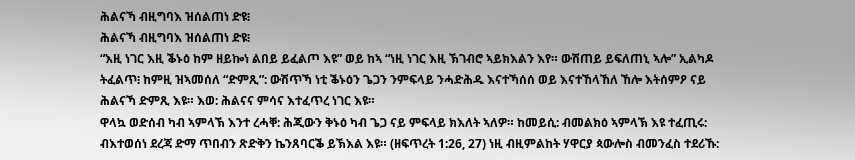ሕልናኻ ብዚግባእ ዝሰልጠነ ድዩ፧
ሕልናኻ ብዚግባእ ዝሰልጠነ ድዩ፧
“እዚ ነገር እዚ ቕኑዕ ከም ዘይኰነ ልበይ ይፈልጦ እዩ” ወይ ከኣ “ነዚ ነገር እዚ ኽገብሮ ኣይክእልን እየ። ውሽጠይ ይፍለጠኒ ኣሎ” ኢልካዶ ትፈልጥ፧ ከምዚ ዝኣመሰለ “ድምጺ”: ውሽጥኻ ነቲ ቕኑዕን ጌጋን ንምፍላይ ንሓድሕዱ እናተኻሰሰ ወይ እናተኸላኸለ ኸሎ እትሰምዖ ናይ ሕልናኻ ድምጺ እዩ። እወ: ሕልናና ምሳና እተፈጥረ ነገር እዩ።
ዋላኳ ወድሰብ ካብ ኣምላኽ እንተ ረሓቐ: ሕጂውን ቅኑዕ ካብ ጌጋ ናይ ምፍላይ ክእለት ኣለዎ። ከመይሲ: ብመልክዕ ኣምላኽ እዩ ተፈጢሩ: ብእተወሰነ ደረጃ ድማ ጥበብን ጽድቅን ኬንጸባርቕ ይኽእል እዩ። (ዘፍጥረት 1:26, 27) ነዚ ብዚምልከት ሃዋርያ ጳውሎስ ብመንፈስ ተደሪኹ: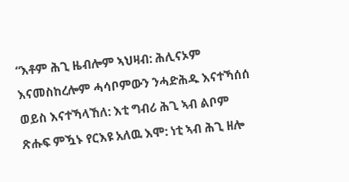“እቶም ሕጊ ዜብሎም ኣህዛብ: ሕሊናኦም እናመስከረሎም ሓሳቦምውን ንሓድሕዱ እናተኻሰሰ ወይስ እናተኻላኸለ: እቲ ግብሪ ሕጊ ኣብ ልቦም ጽሑፍ ምዃኑ የርእዩ አለዉ እሞ: ነቲ ኣብ ሕጊ ዘሎ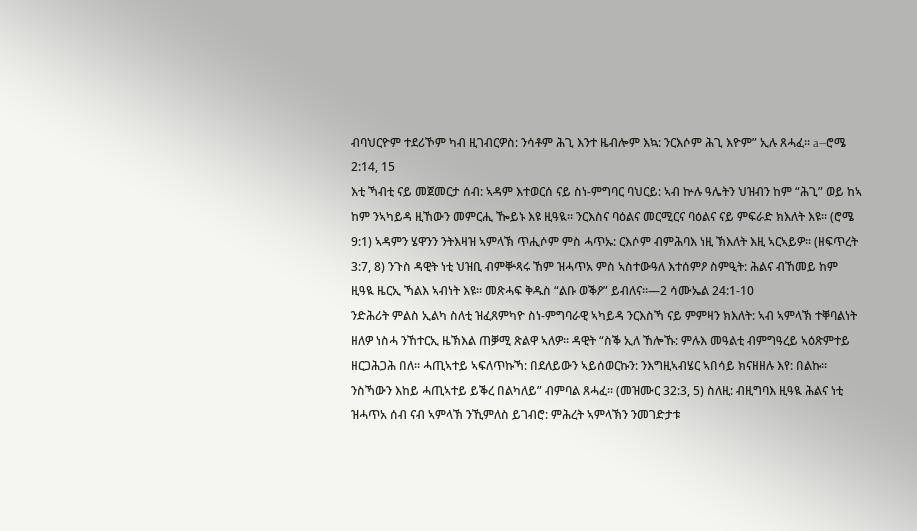ብባህርዮም ተደሪኾም ካብ ዚገብርዎስ: ንሳቶም ሕጊ እንተ ዜብሎም እኳ: ንርእሶም ሕጊ እዮም” ኢሉ ጸሓፈ። a—ሮሜ 2:14, 15
እቲ ኻብቲ ናይ መጀመርታ ሰብ: ኣዳም እተወርሰ ናይ ስነ-ምግባር ባህርይ: ኣብ ኵሉ ዓሌትን ህዝብን ከም “ሕጊ” ወይ ከኣ ከም ንኣካይዳ ዚኸውን መምርሒ ዀይኑ እዩ ዚዓዪ። ንርእስና ባዕልና መርሚርና ባዕልና ናይ ምፍራድ ክእለት እዩ። (ሮሜ 9:1) ኣዳምን ሄዋንን ንትእዛዝ ኣምላኽ ጥሒሶም ምስ ሓጥኡ: ርእሶም ብምሕባእ ነዚ ኽእለት እዚ ኣርኣይዎ። (ዘፍጥረት 3:7, 8) ንጉስ ዳዊት ነቲ ህዝቢ ብምቝጻሩ ኸም ዝሓጥአ ምስ ኣስተውዓለ እተሰምዖ ስምዒት: ሕልና ብኸመይ ከም ዚዓዪ ዜርኢ ኻልእ ኣብነት እዩ። መጽሓፍ ቅዱስ “ልቡ ወቕዖ” ይብለና።—2 ሳሙኤል 24:1-10
ንድሕሪት ምልስ ኢልካ ስለቲ ዝፈጸምካዮ ስነ-ምግባራዊ ኣካይዳ ንርእስኻ ናይ ምምዛን ክእለት: ኣብ ኣምላኽ ተቐባልነት ዘለዎ ነስሓ ንኸተርኢ ዜኽእል ጠቓሚ ጽልዋ ኣለዎ። ዳዊት “ስቕ ኢለ ኸሎኹ: ምሉእ መዓልቲ ብምግዓረይ ኣዕጽምተይ ዘርጋሕጋሕ በለ። ሓጢኣተይ ኣፍለጥኩኻ: በደለይውን ኣይሰወርኩን: ንእግዚኣብሄር ኣበሳይ ክናዘዘሉ እየ: በልኩ። ንስኻውን እከይ ሓጢኣተይ ይቕረ በልካለይ” ብምባል ጸሓፈ። (መዝሙር 32:3, 5) ስለዚ: ብዚግባእ ዚዓዪ ሕልና ነቲ ዝሓጥአ ሰብ ናብ ኣምላኽ ንኺምለስ ይገብሮ: ምሕረት ኣምላኽን ንመገድታቱ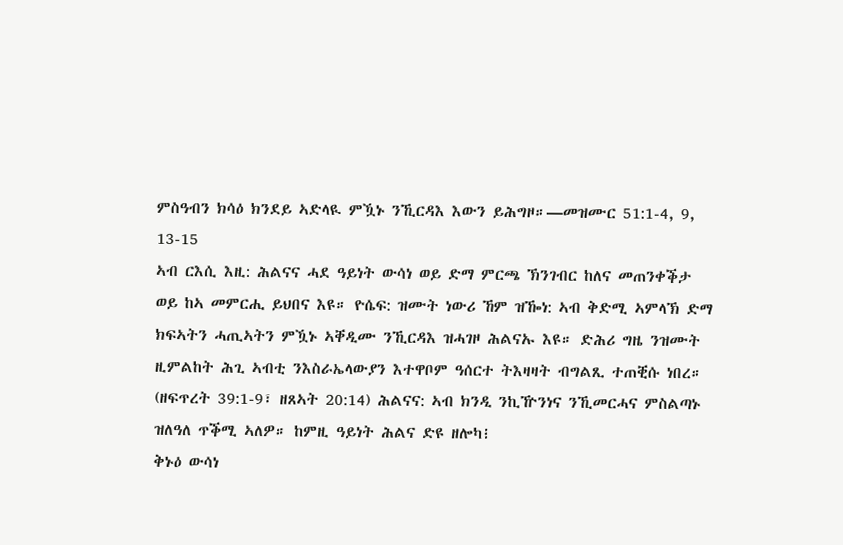ምስዓብን ክሳዕ ክንደይ ኣድላዪ ምዃኑ ንኺርዳእ እውን ይሕግዞ።—መዝሙር 51:1-4, 9, 13-15
ኣብ ርእሲ እዚ: ሕልናና ሓደ ዓይነት ውሳነ ወይ ድማ ምርጫ ኽንገብር ከለና መጠንቀቕታ ወይ ከኣ መምርሒ ይህበና እዩ። ዮሴፍ: ዝሙት ነውሪ ኸም ዝዀነ: ኣብ ቅድሚ ኣምላኽ ድማ ክፍኣትን ሓጢኣትን ምዃኑ ኣቐዲሙ ንኺርዳእ ዝሓገዞ ሕልናኡ እዩ። ድሕሪ ግዜ ንዝሙት ዚምልከት ሕጊ ኣብቲ ንእስራኤላውያን እተዋቦም ዓሰርተ ትእዛዛት ብግልጺ ተጠቒሱ ነበረ። (ዘፍጥረት 39:1-9፣ ዘጸኣት 20:14) ሕልናና: ኣብ ክንዲ ንኪዅንነና ንኺመርሓና ምስልጣኑ ዝለዓለ ጥቕሚ ኣለዎ። ከምዚ ዓይነት ሕልና ድዩ ዘሎካ፧
ቅኑዕ ውሳነ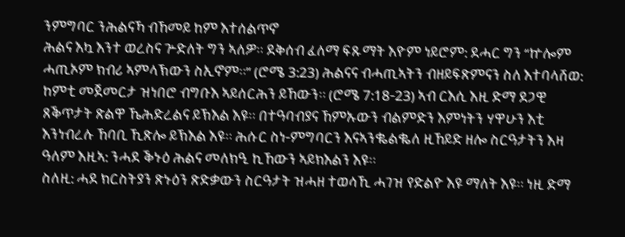ንምግባር ንሕልናኻ ብኸመይ ከም እተሰልጥኖ
ሕልና እኳ እንተ ወረስና ጕድለት ግን ኣለዎ። ደቅሰብ ፈለማ ፍጹማት እዮም ነይሮም: ደሓር ግን “ኵሎም ሓጢኦም ክብሪ ኣምላኽውን ስኢኖም።” (ሮሜ 3:23) ሕልናና ብሓጢኣትን ብዘይፍጽምናን ስለ እተባላሸወ: ከምቲ መጀመርታ ዝነበሮ ብግቡእ ኣይሰርሕን ይኸውን። (ሮሜ 7:18-23) ኣብ ርእሲ እዚ ድማ ደጋዊ ጸቕጥታት ጽልዋ ኼሕድረልና ይኽእል እዩ። በተዓባብያና ኸምኡውን ብልምድን እምነትን ሃዋሁን እቲ እንነብረሉ ኸባቢ ኺጽሎ ይኽእል እዩ። ሕሱር ስነ-ምግባርን እናኣንቈልቈለ ዚኸይድ ዘሎ ስርዓታትን እዛ ዓለም እዚኣ: ንሓደ ቕኑዕ ሕልና መለክዒ ኪኸውን ኣይክእልን እዩ።
ስለዚ: ሓደ ክርስትያን ጽኑዕን ጽድቃውን ስርዓታት ዝሓዘ ተወሳኺ ሓገዝ የድልዮ እዩ ማለት እዩ። ነዚ ድማ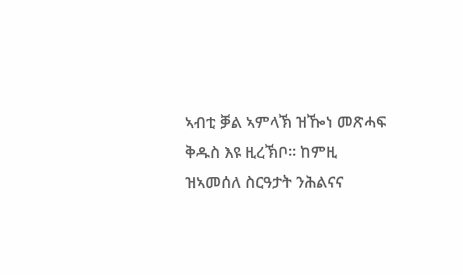ኣብቲ ቓል ኣምላኽ ዝዀነ መጽሓፍ ቅዱስ እዩ ዚረኽቦ። ከምዚ ዝኣመሰለ ስርዓታት ንሕልናና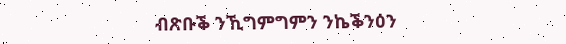ብጽቡቕ ንኺግምግምን ንኬቕንዕን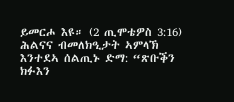ይመርሖ እዩ። (2 ጢሞቴዎስ 3:16) ሕልናና ብመለክዒታት ኣምላኽ እንተደኣ ሰልጢኑ ድማ: “ጽቡቕን ክፉእን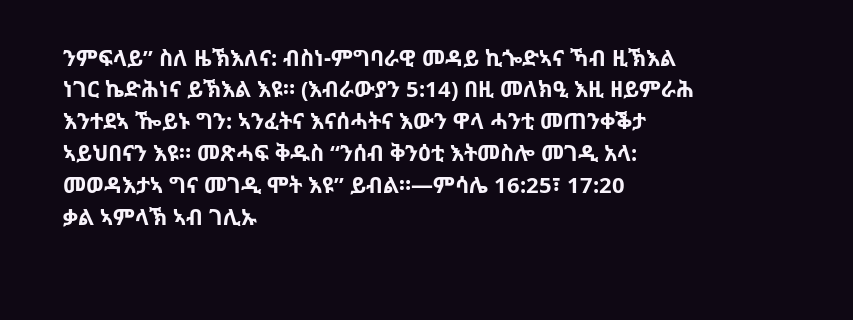ንምፍላይ” ስለ ዜኽእለና: ብስነ-ምግባራዊ መዳይ ኪጐድኣና ኻብ ዚኽእል ነገር ኬድሕነና ይኽእል እዩ። (እብራውያን 5:14) በዚ መለክዒ እዚ ዘይምራሕ እንተደኣ ዀይኑ ግን: ኣንፈትና እናሰሓትና እውን ዋላ ሓንቲ መጠንቀቕታ ኣይህበናን እዩ። መጽሓፍ ቅዱስ “ንሰብ ቅንዕቲ እትመስሎ መገዲ አላ: መወዳእታኣ ግና መገዲ ሞት እዩ” ይብል።—ምሳሌ 16:25፣ 17:20
ቃል ኣምላኽ ኣብ ገሊኡ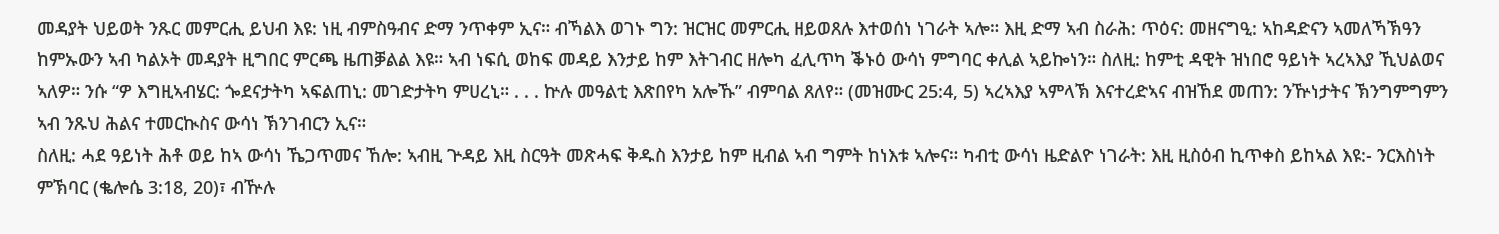መዳያት ህይወት ንጹር መምርሒ ይህብ እዩ: ነዚ ብምስዓብና ድማ ንጥቀም ኢና። ብኻልእ ወገኑ ግን: ዝርዝር መምርሒ ዘይወጸሉ እተወሰነ ነገራት ኣሎ። እዚ ድማ ኣብ ስራሕ: ጥዕና: መዘናግዒ: ኣከዳድናን ኣመለኻኽዓን ከምኡውን ኣብ ካልኦት መዳያት ዚግበር ምርጫ ዜጠቓልል እዩ። ኣብ ነፍሲ ወከፍ መዳይ እንታይ ከም እትገብር ዘሎካ ፈሊጥካ ቕኑዕ ውሳነ ምግባር ቀሊል ኣይኰነን። ስለዚ: ከምቲ ዳዊት ዝነበሮ ዓይነት ኣረኣእያ ኺህልወና ኣለዎ። ንሱ “ዎ እግዚኣብሄር: ጐደናታትካ ኣፍልጠኒ: መገድታትካ ምሀረኒ። . . . ኵሉ መዓልቲ እጽበየካ አሎኹ” ብምባል ጸለየ። (መዝሙር 25:4, 5) ኣረኣእያ ኣምላኽ እናተረድኣና ብዝኸደ መጠን: ንዅነታትና ኽንግምግምን ኣብ ንጹህ ሕልና ተመርኲስና ውሳነ ኽንገብርን ኢና።
ስለዚ: ሓደ ዓይነት ሕቶ ወይ ከኣ ውሳነ ኼጋጥመና ኸሎ: ኣብዚ ጕዳይ እዚ ስርዓት መጽሓፍ ቅዱስ እንታይ ከም ዚብል ኣብ ግምት ከነእቱ ኣሎና። ካብቲ ውሳነ ዜድልዮ ነገራት: እዚ ዚስዕብ ኪጥቀስ ይከኣል እዩ:- ንርእስነት ምኽባር (ቈሎሴ 3:18, 20)፣ ብዅሉ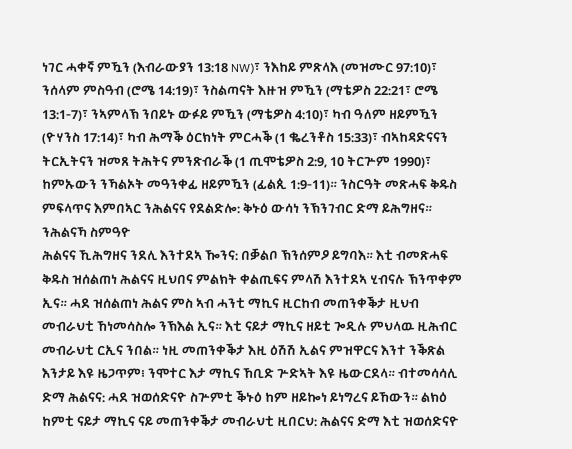ነገር ሓቀኛ ምዃን (እብራውያን 13:18 NW)፣ ንእከይ ምጽላእ (መዝሙር 97:10)፣ ንሰላም ምስዓብ (ሮሜ 14:19)፣ ንስልጣናት እዙዝ ምዃን (ማቴዎስ 22:21፣ ሮሜ 13:1-7)፣ ንኣምላኽ ንበይኑ ውፉይ ምዃን (ማቴዎስ 4:10)፣ ካብ ዓለም ዘይምዃን (ዮሃንስ 17:14)፣ ካብ ሕማቕ ዕርክነት ምርሓቕ (1 ቈረንቶስ 15:33)፣ ብኣከዳድናናን ትርኢትናን ዝመጸ ትሕትና ምንጽብራቕ (1 ጢሞቴዎስ 2:9, 10 ትርጕም 1990)፣ ከምኡውን ንኻልኦት መዓንቀፊ ዘይምዃን (ፊልጲ 1:9-11)። ንስርዓት መጽሓፍ ቅዱስ ምፍላጥና እምበኣር ንሕልናና የደልድሎ: ቅኑዕ ውሳነ ንኽንገብር ድማ ይሕግዘና።
ንሕልናኻ ስምዓዮ
ሕልናና ኺሕግዘና ንደሊ እንተደኣ ዀንና: በቓልቦ ኽንሰምዖ ይግባእ። እቲ ብመጽሓፍ ቅዱስ ዝሰልጠነ ሕልናና ዚህበና ምልክት ቀልጢፍና ምላሽ እንተደኣ ሂብናሉ ኽንጥቀም ኢና። ሓደ ዝሰልጠነ ሕልና ምስ ኣብ ሓንቲ ማኪና ዚርከብ መጠንቀቕታ ዚህብ መብራህቲ ኸነመሳስሎ ንኽእል ኢና። እቲ ናይታ ማኪና ዘይቲ ጐዲሉ ምህላዉ ዚሕብር መብራህቲ ርኢና ንበል። ነዚ መጠንቀቕታ እዚ ዕሽሽ ኢልና ምዝዋርና እንተ ንቕጽል እንታይ እዩ ዜጋጥም፧ ንሞተር እታ ማኪና ኸቢድ ጕድኣት እዩ ዜውርደላ። ብተመሳሳሊ ድማ ሕልናና: ሓደ ዝወሰድናዮ ስጕምቲ ቕኑዕ ከም ዘይኰነ ይነግረና ይኸውን። ልክዕ ከምቲ ናይታ ማኪና ናይ መጠንቀቕታ መብራህቲ ዚበርህ: ሕልናና ድማ እቲ ዝወሰድናዮ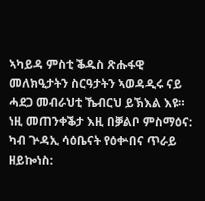ኣካይዳ ምስቲ ቕዱስ ጽሑፋዊ መለክዒታትን ስርዓታትን ኣወዳዲሩ ናይ ሓደጋ መብራህቲ ኼብርህ ይኽእል እዩ። ነዚ መጠንቀቕታ እዚ በቓልቦ ምስማዕና: ካብ ጕዳኢ ሳዕቤናት የዕቍበና ጥራይ ዘይኰነስ: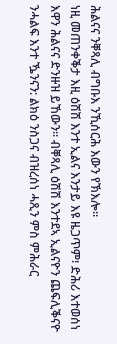ሕልናና ንቐጻሊ ብግቡእ ንኺሰርሕ እውን የኽእሎ።
ነዚ መጠንቀቕታ እዚ ዕሽሽ እንተ ኢልና እንታይ እዩ ዜጋጥም፧ ድሕሪ እተወሰነ እዋን ሕልናና ድንዙዝ ይኸውን። ብቐጻሊ ዕሽሽ እንተደኣ ኢልናዮን ጨፍሊቕናዮ ንሓልፍ እንተ ዄንናን: ልክዕ ንስጋና ብዝረሰነ ሓጺን ምስ ምሕራር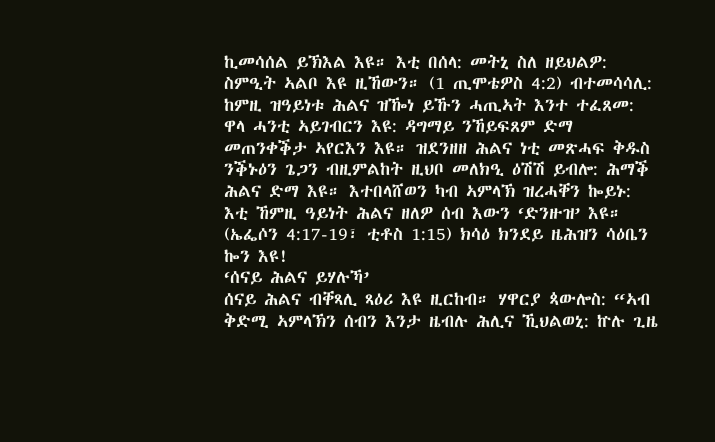ኪመሳሰል ይኽእል እዩ። እቲ በሰላ: መትኒ ስለ ዘይህልዎ: ስምዒት ኣልቦ እዩ ዚኸውን። (1 ጢሞቴዎስ 4:2) ብተመሳሳሊ: ከምዚ ዝዓይነቱ ሕልና ዝዀነ ይኹን ሓጢኣት እንተ ተፈጸመ: ዋላ ሓንቲ ኣይገብርን እዩ: ዳግማይ ንኸይፍጸም ድማ መጠንቀቕታ ኣየርእን እዩ። ዝደንዘዘ ሕልና ነቲ መጽሓፍ ቅዱስ ንቕኑዕን ጌጋን ብዚምልከት ዚህቦ መለክዒ ዕሽሽ ይብሎ: ሕማቕ ሕልና ድማ እዩ። እተበላሸወን ካብ ኣምላኽ ዝረሓቐን ኰይኑ: እቲ ኸምዚ ዓይነት ሕልና ዘለዎ ሰብ እውን ‘ድንዙዝ’ እዩ። (ኤፌሶን 4:17-19፣ ቲቶስ 1:15) ክሳዕ ክንደይ ዜሕዝን ሳዕቤን ኰን እዩ!
‘ሰናይ ሕልና ይሃሉኻ’
ሰናይ ሕልና ብቐጻሊ ጻዕሪ እዩ ዚርከብ። ሃዋርያ ጳውሎስ: “ኣብ ቅድሚ ኣምላኽን ሰብን እንታ ዜብሉ ሕሊና ኺህልወኒ: ኵሉ ጊዜ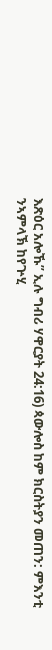እጽዕር አሎኹ” ኢሉ ግብሪ ሃዋርያት 24:16) ጳውሎስ ከም ክርስትያን መጠን: ምእንቲ ንኣምላኽ ከየጕሂ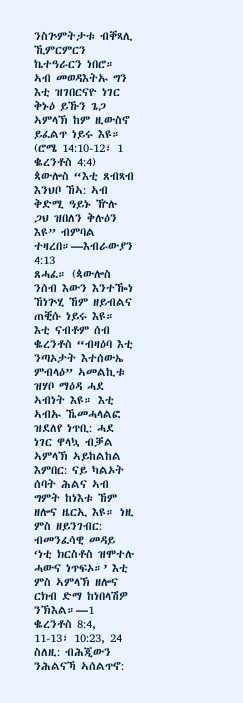ንስጕምትታቱ ብቐጻሊ ኺምርምርን ኬተዓራርን ነበሮ። ኣብ መወዳእትኡ ግን እቲ ዝገበርናዮ ነገር ቅኑዕ ይኹን ጌጋ ኣምላኽ ከም ዚውስኖ ይፈልጥ ነይሩ እዩ። (ሮሜ 14:10-12፣ 1 ቈረንቶስ 4:4) ጳውሎስ “እቲ ጸብጻብ እንህቦ ኸኣ: ኣብ ቅድሚ ዓይኑ ዅሉ ጋህ ዝበለን ቅሉዕን እዩ” ብምባል ተዛረበ።—እብራውያን 4:13
ጸሓፈ። (ጳውሎስ ንሰብ እውን እንተዀነ ኸነጕሂ ኸም ዘይብልና ጠቒሱ ነይሩ እዩ። እቲ ናብቶም ሰብ ቈረንቶስ “ብዛዕባ እቲ ንጣኦታት እተሰውኤ ምብላዕ” ኣመልኪቱ ዝሃቦ ማዕዳ ሓደ ኣብነት እዩ። እቲ ኣብኡ ኼመሓላልፎ ዝደለየ ነጥቢ: ሓደ ነገር ዋላኳ ብቓል ኣምላኽ ኣይከልከል እምበር: ናይ ካልኦት ሰባት ሕልና ኣብ ግምት ከነእቱ ኸም ዘሎና ዜርኢ እዩ። ነዚ ምስ ዘይንገብር: ብመንፈሳዊ መዳይ ‘ነቲ ክርስቶስ ዝሞተሉ ሓውና ነጥፍኦ።’ እቲ ምስ ኣምላኽ ዘሎና ርክብ ድማ ከነበላሽዎ ንኽእል።—1 ቈረንቶስ 8:4, 11-13፣ 10:23, 24
ስለዚ: ብሕጂውን ንሕልናኻ ኣሰልጥኖ: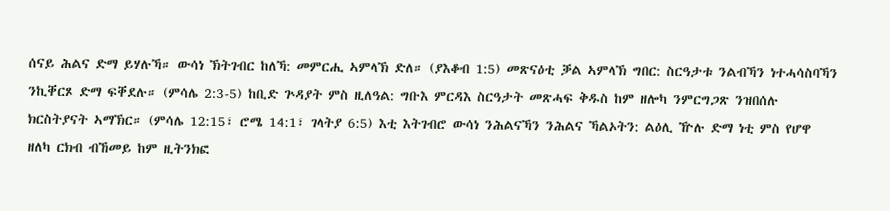ሰናይ ሕልና ድማ ይሃሉኻ። ውሳነ ኽትገብር ከለኻ: መምርሒ ኣምላኽ ድለ። (ያእቆብ 1:5) መጽናዕቲ ቓል ኣምላኽ ግበር: ስርዓታቱ ንልብኻን ነተሓሳስባኻን ንኪቐርጾ ድማ ፍቐደሉ። (ምሳሌ 2:3-5) ከቢድ ጕዳያት ምስ ዚለዓል: ግቡእ ምርዳእ ስርዓታት መጽሓፍ ቅዱስ ከም ዘሎካ ንምርግጋጽ ንዝበሰሉ ክርስትያናት ኣማኽር። (ምሳሌ 12:15፣ ሮሜ 14:1፣ ገላትያ 6:5) እቲ እትገብሮ ውሳነ ንሕልናኻን ንሕልና ኻልኦትን: ልዕሊ ዅሉ ድማ ነቲ ምስ የሆዋ ዘለካ ርክብ ብኸመይ ከም ዚትንክፎ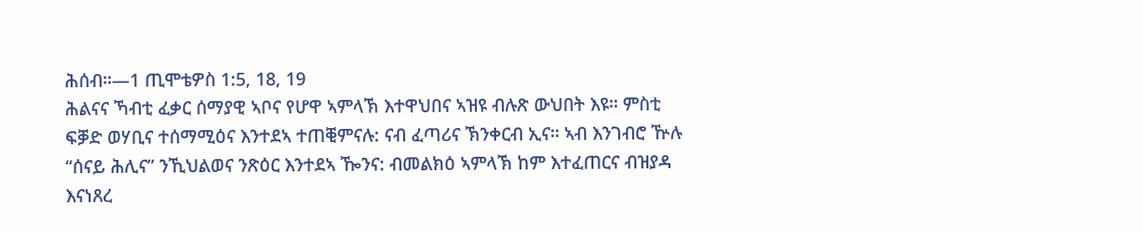ሕሰብ።—1 ጢሞቴዎስ 1:5, 18, 19
ሕልናና ኻብቲ ፈቃር ሰማያዊ ኣቦና የሆዋ ኣምላኽ እተዋህበና ኣዝዩ ብሉጽ ውህበት እዩ። ምስቲ ፍቓድ ወሃቢና ተሰማሚዕና እንተደኣ ተጠቒምናሉ: ናብ ፈጣሪና ኽንቀርብ ኢና። ኣብ እንገብሮ ዅሉ “ሰናይ ሕሊና” ንኺህልወና ንጽዕር እንተደኣ ዀንና: ብመልክዕ ኣምላኽ ከም እተፈጠርና ብዝያዳ እናነጸረ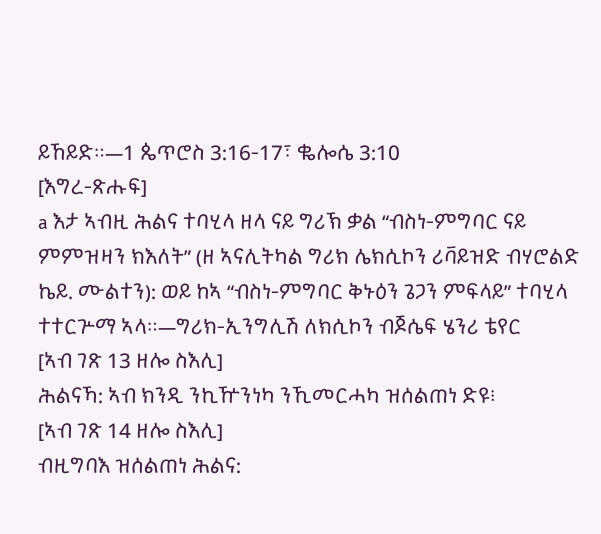ይኸይድ።—1 ጴጥሮስ 3:16-17፣ ቈሎሴ 3:10
[እግረ-ጽሑፍ]
a እታ ኣብዚ ሕልና ተባሂላ ዘላ ናይ ግሪኽ ቃል “ብስነ-ምግባር ናይ ምምዝዛን ክእለት” (ዘ ኣናሊትካል ግሪክ ሌክሲኮን ሪቫይዝድ ብሃሮልድ ኬይ. ሙልተን): ወይ ከኣ “ብስነ-ምግባር ቅኑዕን ጌጋን ምፍላይ” ተባሂላ ተተርጕማ ኣላ።—ግሪክ-ኢንግሊሽ ለክሲኮን ብጆሴፍ ሄንሪ ቴየር
[ኣብ ገጽ 13 ዘሎ ስእሊ]
ሕልናኻ: ኣብ ክንዲ ንኪዅንነካ ንኺመርሓካ ዝሰልጠነ ድዩ፧
[ኣብ ገጽ 14 ዘሎ ስእሊ]
ብዚግባእ ዝሰልጠነ ሕልና: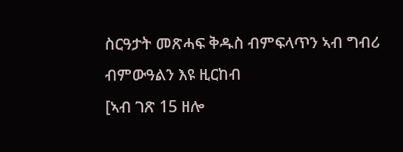ስርዓታት መጽሓፍ ቅዱስ ብምፍላጥን ኣብ ግብሪ ብምውዓልን እዩ ዚርከብ
[ኣብ ገጽ 15 ዘሎ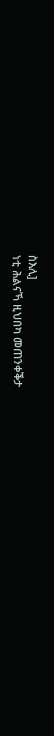ስእሊ]
ነቲ ሕልናኻ ዚህበካ መጠንቀቕታ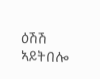ዕሽሽ ኣይትበሎ